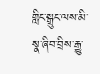གླིང་སྒྲུང་ལས་མི་སྣ་ཞིབ་བྲིས་རྒྱུ་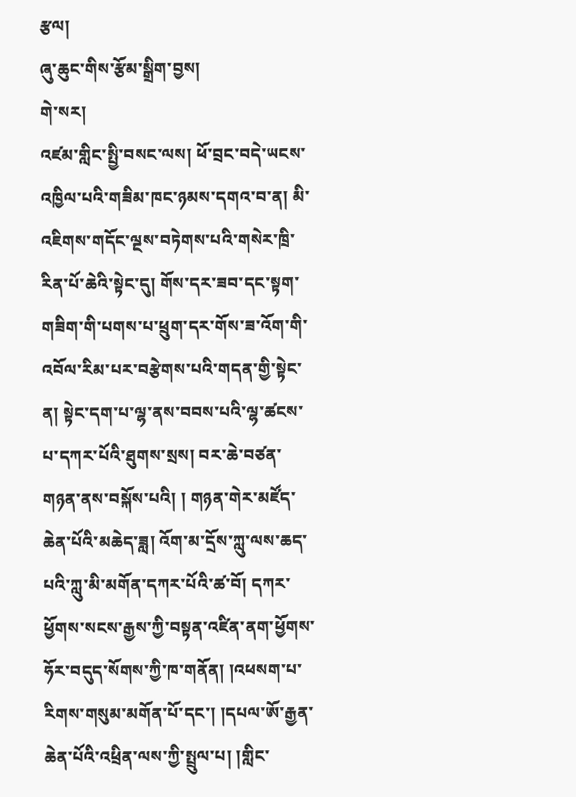རྩལ།
ཞུ་ཆུང་གིས་རྩོམ་སྒྲིག་བྱས།
གེ་སར།
འཛམ་གླིང་སྤྱི་བསང་ལས། ཕོ་བྲང་བདེ་ཡངས་འཁྱིལ་པའི་གཟིམ་ཁང་ཉམས་དགའ་བ་ན། མི་འཇིགས་གདོང་ལྔས་བཏེགས་པའི་གསེར་ཁྲི་རིན་པོ་ཆེའི་སྟེང་དུ། གོས་དར་ཟབ་དང་སྟག་གཟིག་གི་པགས་པ་ཕྲུག་དར་གོས་ཟ་འོག་གི་འབོལ་རིམ་པར་བརྩེགས་པའི་གདན་གྱི་སྟེང་ན། སྟེང་དག་པ་ལྷ་ནས་བབས་པའི་ལྷ་ཚངས་པ་དཀར་པོའི་ཐུགས་སྲས། བར་ཆེ་བཙན་གཉན་ནས་བསྐོས་པའི། ། གཉན་གེར་མཛོད་ཆེན་པོའི་མཆེད་ཟླ། འོག་མ་དྲོས་ཀླུ་ལས་ཆད་པའི་ཀླུ་མི་མགོན་དཀར་པོའི་ཚ་བོ། དཀར་ཕྱོགས་སངས་རྒྱས་ཀྱི་བསྟན་འཛིན་ནག་ཕྱོགས་ཧོར་བདུད་སོགས་ཀྱི་ཁ་གནོན། །འཕསག་པ་རིགས་གསུམ་མགོན་པོ་དང་། །དཔལ་ཨོ་རྒྱན་ཆེན་པོའི་འཕྲིན་ལས་ཀྱི་སྤྲུལ་པ། །གླིང་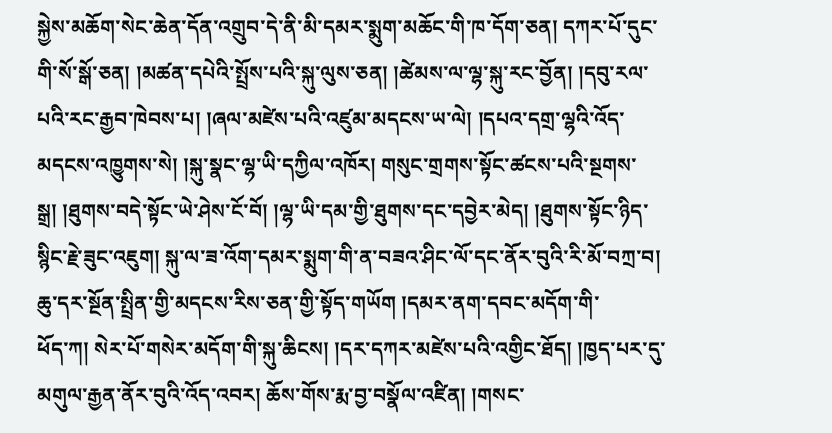སྐྱེས་མཆོག་སེང་ཆེན་དོན་འགྲུབ་དེ་ནི་མི་དམར་སྨུག་མཆོང་གི་ཁ་དོག་ཅན། དཀར་པོ་དུང་གི་སོ་སྒོ་ཅན། །མཚན་དཔེའི་སྤྲོས་པའི་སྐུ་ལུས་ཅན། །ཚེམས་ལ་ལྷ་སྐུ་རང་བྱོན། །དབུ་རལ་པའི་རང་རྒྱབ་ཁེབས་པ། །ཞལ་མཛེས་པའི་འཛུམ་མདངས་ཡ་ལེ། །དཔའ་དགྲ་ལྷའི་འོད་མདངས་འཁྱུགས་སེ། །སྐུ་སྣང་ལྷ་ཡི་དཀྱིལ་འཁོར། གསུང་གྲགས་སྟོང་ཚངས་པའི་སྔགས་སྒྲ། །ཐུགས་བདེ་སྟོང་ཡེ་ཤེས་ངོ་བོ། །ལྷ་ཡི་དམ་གྱི་ཐུགས་དང་དབྱེར་མེད། །ཐུགས་སྟོང་ཉིད་སྙིང་རྗེ་ཟུང་འཇུག། སྐུ་ལ་ཟ་འོག་དམར་སྨུག་གི་ན་བཟའ་ཤིང་ལོ་དང་ནོར་བུའི་རི་མོ་བཀྲ་བ། ཆུ་དར་སྔོན་སྤྲིན་གྱི་མདངས་རིས་ཅན་གྱི་སྟོད་གཡོག །དམར་ནག་དབང་མདོག་གི་
ཕོད་ཀ། སེར་པོ་གསེར་མདོག་གི་སྐུ་ཆིངས། །དར་དཀར་མཛེས་པའི་འགྱིང་ཐོད། །ཁྱད་པར་དུ་མགུལ་རྒྱན་ནོར་བུའི་འོད་འབར། ཆོས་གོས་རྨ་བྱ་བསྣོལ་འཛིན། །གསང་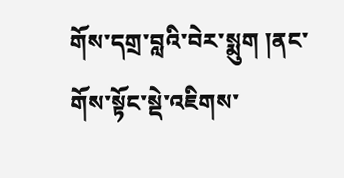གོས་དགྲ་བླའི་བེར་སྨུག །ནང་གོས་སྟོང་སྡེ་འཇིགས་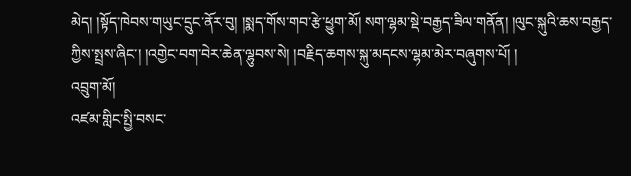མེད། །སྟོད་ཁེབས་གཡུང་དྲུང་ནོར་བུ། །སྨད་གོས་གབ་རྩེ་ཕྱུག་མོ། སག་ལྷམ་སྡེ་བརྒྱད་ཟིལ་གནོན། །ལུང་སྐུའི་ཆས་བརྒྱད་ཀྱིས་སྤྲས་ཞིང་། །འགྱེང་བག་བེར་ཆེན་ལྷུབས་སེ། །བརྗིད་ཆགས་སྐུ་མདངས་ལྷམ་མེར་བཞུགས་པོ། །
འབྲུག་མོ།
འཛམ་གླིང་སྤྱི་བསང་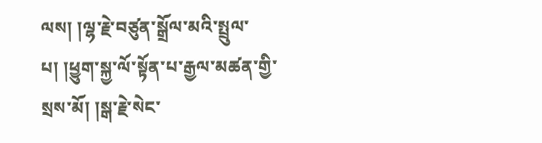ལས། །ལྷ་རྗེ་བཙུན་སྒྲོལ་མའི་སྤྲུལ་པ། །ཕྱུག་སྐྱ་ལོ་སྟོན་པ་རྒྱལ་མཚན་གྱི་སྲས་མོ། །སྒ་རྗེ་སེང་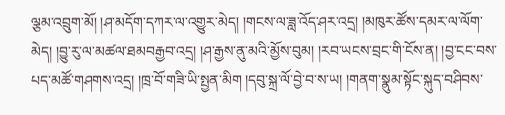ལྕམ་འབྲུག་མོ། །ཤ་མདོག་དཀར་ལ་འགྱུར་མེད། །གངས་ལ་ཟླ་འོད་ཤར་འདྲ། །མཁུར་ཚོས་དམར་ལ་ལོག་མེད། །བྱུ་རུ་ལ་མཚལ་ཐམབརྒྱབ་འདྲ། །ཤ་རྒྱས་ནུ་མའི་མྱོས་བུམ། །རབ་ཡངས་བྲང་གི་ངོས་ན། །བྱ་ངང་བས་པད་མཚོ་གཤགས་འདྲ། །ཁྲ་བོ་གཟི་ཡི་སྤྱན་མིག །དབུ་སྐྲ་ལོ་བྱེ་བ་ས་ཡ། །གནག་སྣུམ་སྟོང་སྐུད་བཤིབས་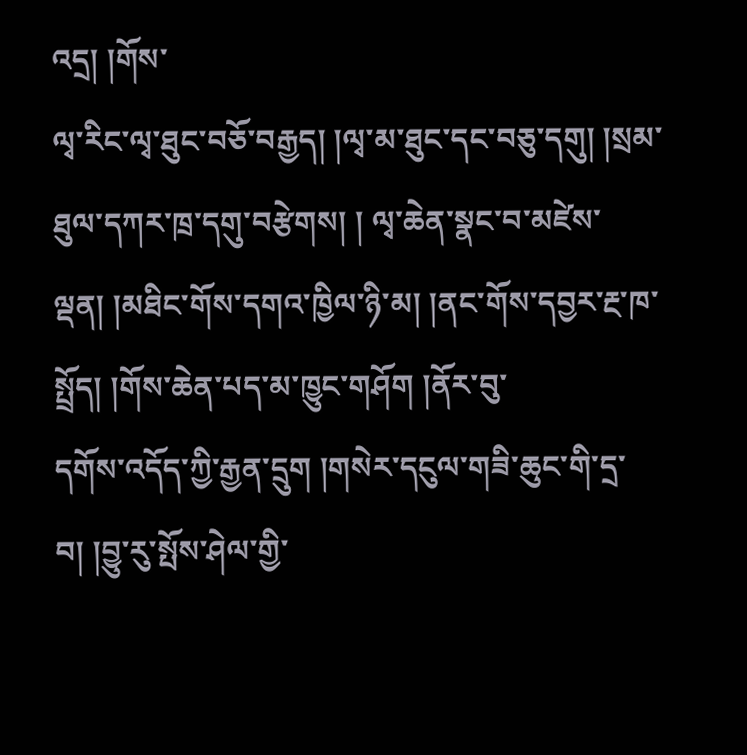འདྲ། །གོས་
ལྭ་རིང་ལྭ་ཐུང་བཅོ་བརྒྱད། །ལྭ་མ་ཐུང་དང་བཅུ་དགུ། །སྲམ་ཐུལ་དཀར་ཁྲ་དགུ་བརྩེགས། ། ལྭ་ཆེན་སྣང་བ་མཛེས་ལྡན། །མཐིང་གོས་དགའ་ཁྱིལ་ཉི་མ། །ནང་གོས་དབྱར་རྔ་ཁ་སྤྲོད། །གོས་ཆེན་པད་མ་ཁྱུང་གཤོག །ནོར་བུ་
དགོས་འདོད་ཀྱི་རྒྱན་དྲུག །གསེར་དངུལ་གཟི་ཆུང་གི་དྲ་བ། །བྱུ་རུ་སྤོས་ཤེལ་གྱི་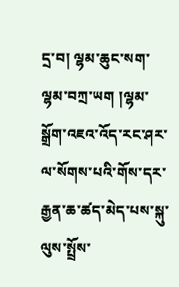དྲ་བ། ལྷམ་ཆུང་སག་ལྷམ་བཀྲ་ཡག །ལྷམ་སྒྲོག་འཇའ་འོད་རང་ཤར་ལ་སོགས་པའི་གོས་དར་རྒྱན་ཆ་ཚད་མེད་པས་སྐུ་ལུས་སྤྲོས་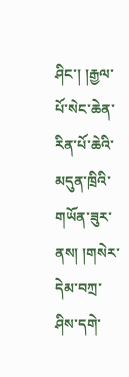ཤིང་། །རྒྱལ་པོ་སེང་ཆེན་རིན་པོ་ཆེའི་མདུན་ཁྲིའི་གཡོན་ཟུར་ནས། །གསེར་དེམ་བཀྲ་ཤིས་དགེ་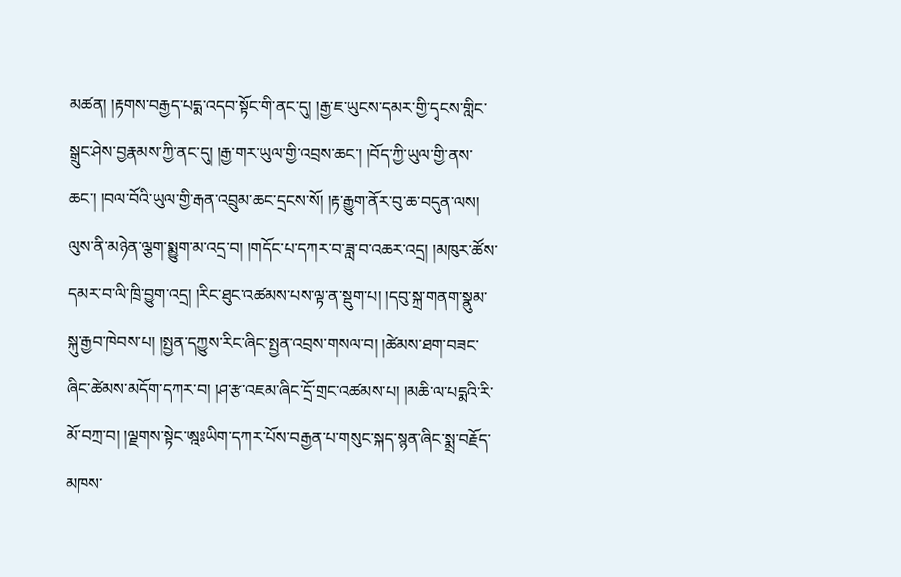མཚན། །རྟགས་བརྒྱད་པདྨ་འདབ་སྟོང་གི་ནང་དུ། །རྒྱ་ཇ་ཡུངས་དམར་གྱི་དྭངས་གླིང་སྒྲུང་ཤེས་བྱརྣམས་ཀྱི་ནང་དུ། །རྒྱ་གར་ཡུལ་གྱི་འབྲས་ཆང་། །བོད་ཀྱི་ཡུལ་གྱི་ནས་ཆང་། །བལ་བོའི་ཡུལ་གྱི་རྒན་འབྲུམ་ཆང་དྲངས་སོ། །རྟ་རྒྱུག་ནོར་བུ་ཆ་བདུན་ལས། ལུས་ནི་མཉེན་ལྕག་སྨྱུག་མ་འདྲ་བ། །གདོང་པ་དཀར་བ་ཟླ་བ་འཆར་འདྲ། །མཁུར་ཚོས་དམར་བ་ལི་ཁྲི་བྱུག་འདྲ། །རིང་ཐུང་འཚམས་པས་ལྟ་ན་སྡུག་པ། །དབུ་སྐྲ་གནག་སྣུམ་སྐུ་རྒྱབ་ཁེབས་པ། །སྤྱན་དཀྱུས་རིང་ཞིང་སྤྱན་འབྲས་གསལ་བ། །ཚེམས་ཐག་བཟང་ཞིང་ཚེམས་མདོག་དཀར་བ། །ཤ་རྩ་འཇམ་ཞིང་དྲོ་གྲང་འཚམས་པ། །མཆི་ལ་པདྨའི་རི་མོ་བཀྲ་བ། །ལྗགས་སྟེང་ཨྰཿཡིག་དཀར་པོས་བརྒྱན་པ་གསུང་སྐད་སྙན་ཞིང་སྨྲ་བརྗོད་མཁས་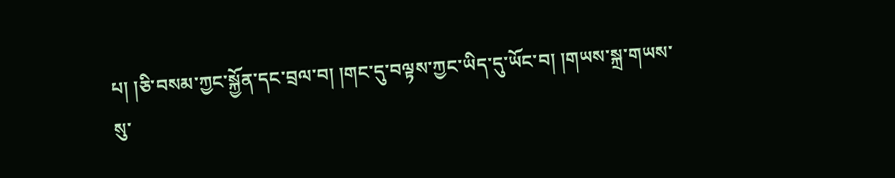པ། །ཅི་བསམ་ཀྱང་སྐྱོན་དང་བྲལ་བ། །གང་དུ་བལྟས་ཀྱང་ཡིད་དུ་ཡོང་བ། །གཡས་སྐྲ་གཡས་སུ་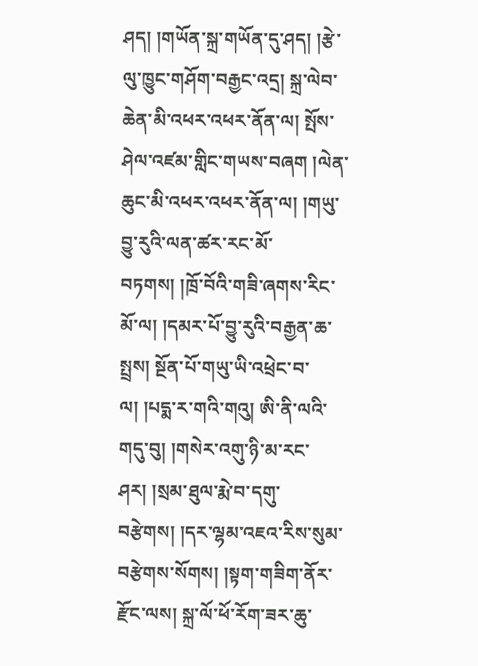ཤད། །གཡོན་སྐྲ་གཡོན་དུ་ཤད། །རྩེ་ལུ་ཁྱུང་གཤོག་བརྒྱང་འདྲ། སྐྲ་ལེབ་ཆེན་མི་འཕར་འཕར་ནོན་ལ། སྤོས་ཤེལ་འཛམ་གླིང་གཡས་བཞག །ལེན་ཆུང་མི་འཕར་འཕར་ནོན་ལ། །གཡུ་བྱུ་རུའི་ལན་ཚར་རང་མོ་བཏགས། །ཁྲོ་བོའི་གཟི་ཞགས་རིང་མོ་ལ། །དམར་པོ་བྱུ་རུའི་བརྒྱན་ཆ་སྤྲས། སྔོན་པོ་གཡུ་ཡི་འཕྲེང་བ་ལ། །པདྨ་ར་གའི་གའུ། ཨི་ནི་ལའི་གདུ་བུ། །གསེར་འགུ་ཉི་མ་རང་ཤར། །སྲམ་ཐུལ་རྨེ་བ་དགུ་བརྩེགས། །དར་ལྷམ་འཇའ་རིས་སུམ་བརྩེགས་སོགས། །སྟག་གཟིག་ནོར་རྫོང་ལས། སྐྲ་ལོ་ཕོ་རོག་ཟར་ཆུ་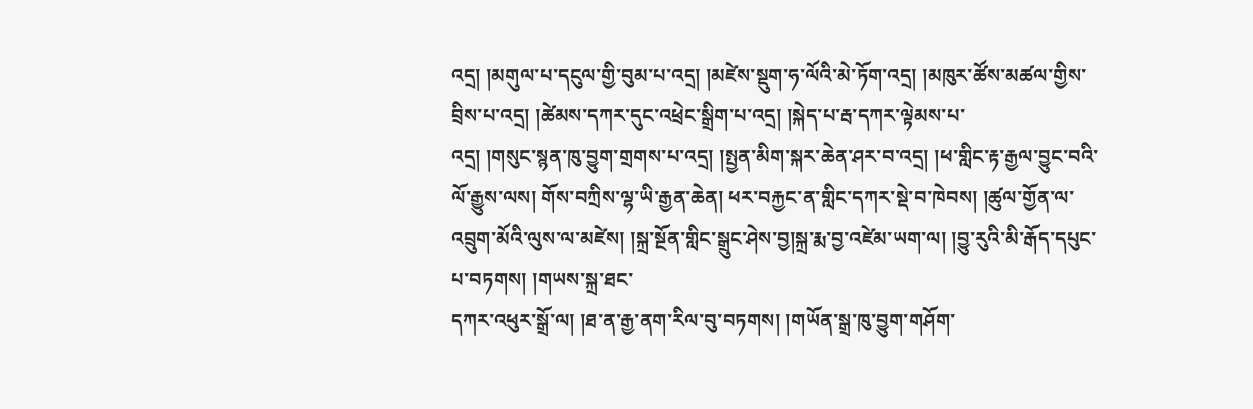འདྲ། །མགུལ་པ་དངུལ་གྱི་བུམ་པ་འདྲ། །མཛེས་སྡུག་ཧ་ལོའི་མེ་ཏོག་འདྲ། །མཁུར་ཚོས་མཚལ་གྱིས་བྲིས་པ་འདྲ། །ཚེམས་དཀར་དུང་འཕྲེང་སྒྲིག་པ་འདྲ། །སྐེད་པ་རྦ་དཀར་ལྟེམས་པ་
འདྲ། །གསུང་སྙན་ཁུ་བྱུག་གྲགས་པ་འདྲ། །སྤྱན་མིག་སྐར་ཆེན་ཤར་བ་འདྲ། །ཕ་གླིང་རྟ་རྒྱལ་བྱུང་བའི་ལོ་རྒྱུས་ལས། གོས་བཀྲིས་ལྷ་ཡི་རྒྱན་ཆེན། ཕར་བརྐྱང་ན་གླིང་དཀར་སྡེ་བ་ཁེབས། །ཚུལ་གྱོན་ལ་འབྲུག་མོའི་ལུས་ལ་མཛེས། །སྐྲ་སྔོན་གླིང་སྒྲུང་ཤེས་བྱ།སྐྲ་རྨ་བྱ་འཛེམ་ཡག་ལ། །བྱུ་རུའི་མི་རྒོད་དཔུང་པ་བཏགས། །གཡས་སྐྲ་ཐང་
དཀར་འཕུར་སྒྲོ་ལ། །ཐ་ན་རྒྱ་ནག་རིལ་བུ་བཏགས། །གཡོན་སྒྲ་ཁུ་བྱུག་གཤོག་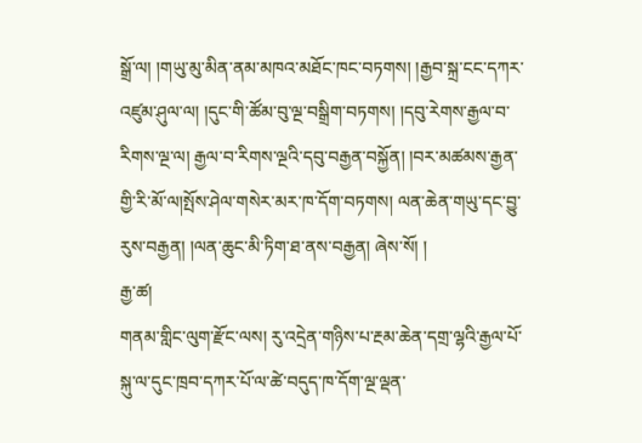སྒྲོ་ལ། །གཡུ་མུ་མིན་ནམ་མཁའ་མཐོང་ཁང་བཏགས། །རྒྱབ་སྐྲ་ངང་དཀར་འཛུམ་ཤུལ་ལ། །དུང་གི་ཚོམ་བུ་ལྔ་བསྒྲིག་བཏགས། །དབུ་རེགས་རྒྱལ་བ་རིགས་ལྔ་ལ། རྒྱལ་བ་རིགས་ལྔའི་དབུ་བརྒྱན་བསྐྱོན། །བར་མཚམས་རྒྱན་གྱི་རི་མོ་ལ།སྤོས་ཤེལ་གསེར་མར་ཁ་དོག་བཏགས། ལན་ཆེན་གཡུ་དང་བྱུ་རུས་བརྒྱན། །ལན་ཆུང་མི་ཏིག་ཐ་ནས་བརྒྱན། ཞེས་སོ། །
རྒྱ་ཚ།
གནམ་གླིང་ལུག་རྫོང་ལས། རུ་འདྲེན་གཉིས་པ་རྔམ་ཆེན་དགྲ་ལྷའི་རྒྱལ་པོ་སྐུ་ལ་དུང་ཁྲབ་དཀར་པོ་ལ་ཚེ་བདུད་ཁ་དོག་ལྔ་ལྡན་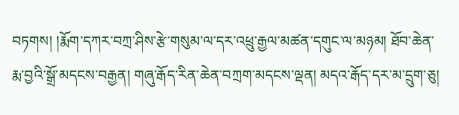བཏགས། །རྨོག་དཀར་བཀྲ་ཤིས་རྩེ་གསུམ་ལ་དར་འཕྲུ་རྒྱལ་མཚན་དགུང་ལ་མཉམ། ཐོབ་ཆེན་རྨ་བྱའི་སྒྲོ་མདངས་བརྒྱན། གཞུ་རྒོད་རིན་ཆེན་བཀྲག་མདངས་ལྡན། མདའ་རྒོད་དར་མ་དྲུག་ཅུ།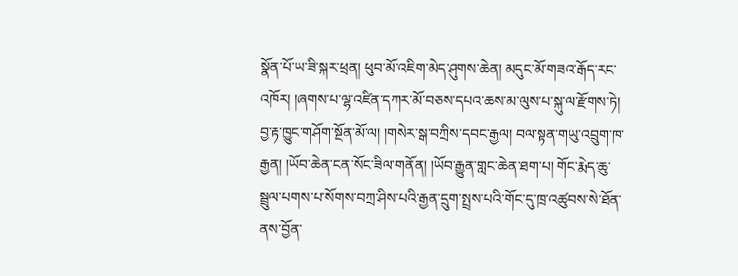སྣོན་པོ་ཡ་ཟི་སྐར་ཕྲན། ཕུབ་མོ་འཇིག་མེད་ཤུགས་ཆེན། མདུང་མོ་གཟའ་རྒོད་རང་འཁོར། །ཞགས་པ་ལྷ་འཛིན་དཀར་མོ་བཅས་དཔའ་ཆས་མ་ལུས་པ་སྐུ་ལ་རྫོགས་ཏེ། བྱ་རྟ་ཁྱུང་གཤོག་སྔོན་མོ་ལ། །གསེར་སྒ་བཀྲིས་དབང་རྒྱལ། བལ་སྟན་གཡུ་འབྲུག་ཁ་རྒྱན། །ཡོབ་ཆེན་ངན་སོང་ཟིལ་གནོན། །ཡོབ་རྒྱུན་གླང་ཆེན་ཐག་པ། གོང་རྨེད་ཆུ་སྦྲུལ་པགས་པ་སོགས་བཀྲ་ཤིས་པའི་རྒྱན་དྲུག་སྤྲས་པའི་གོང་དུ་ཁྲ་འཚུབས་སེ་ཐོན་ནས་བྱོན་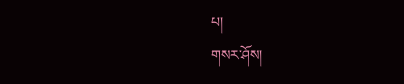པ།
གསར་ཤོས།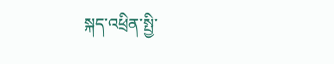སྐད་འཕྲིན་སྤྱི་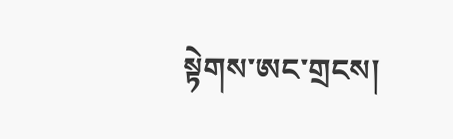སྟེགས་ཨང་གྲངས།